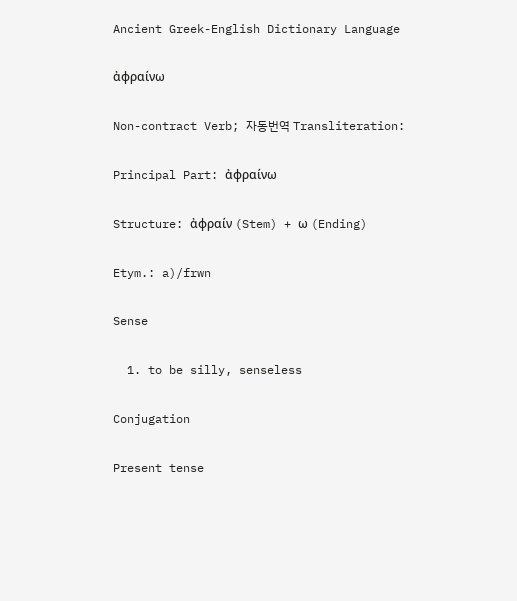Ancient Greek-English Dictionary Language

ἀφραίνω

Non-contract Verb; 자동번역 Transliteration:

Principal Part: ἀφραίνω

Structure: ἀφραίν (Stem) + ω (Ending)

Etym.: a)/frwn

Sense

  1. to be silly, senseless

Conjugation

Present tense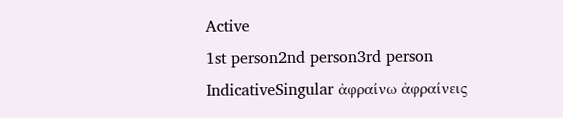Active
1st person2nd person3rd person
IndicativeSingular ἀφραίνω ἀφραίνεις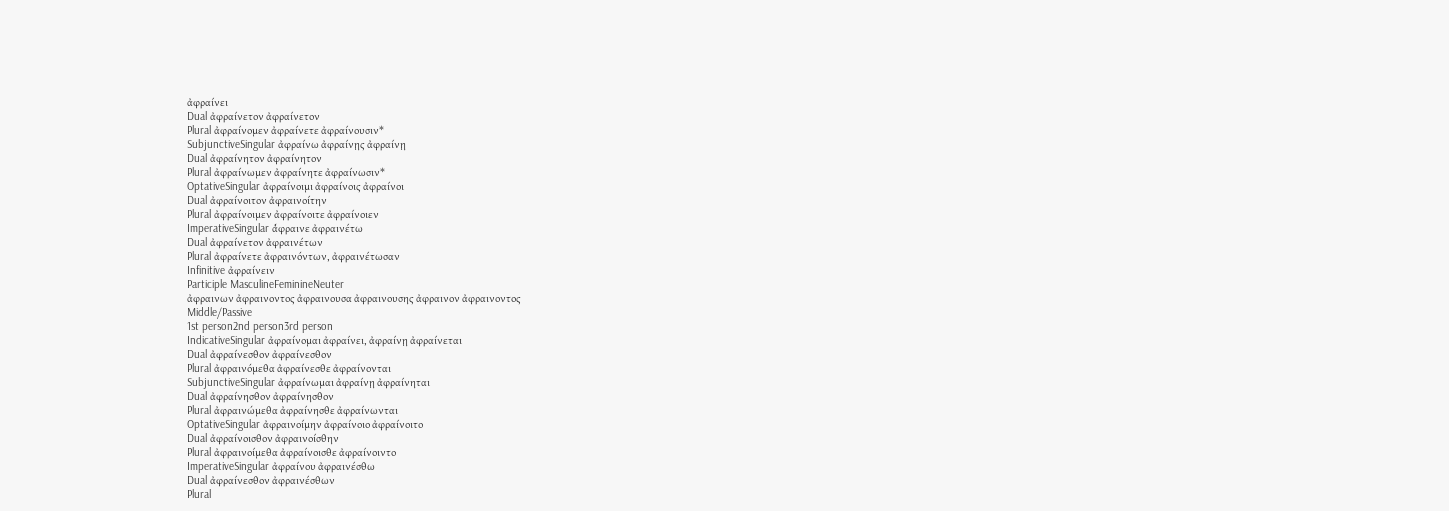ἀφραίνει
Dual ἀφραίνετον ἀφραίνετον
Plural ἀφραίνομεν ἀφραίνετε ἀφραίνουσιν*
SubjunctiveSingular ἀφραίνω ἀφραίνῃς ἀφραίνῃ
Dual ἀφραίνητον ἀφραίνητον
Plural ἀφραίνωμεν ἀφραίνητε ἀφραίνωσιν*
OptativeSingular ἀφραίνοιμι ἀφραίνοις ἀφραίνοι
Dual ἀφραίνοιτον ἀφραινοίτην
Plural ἀφραίνοιμεν ἀφραίνοιτε ἀφραίνοιεν
ImperativeSingular ά̓φραινε ἀφραινέτω
Dual ἀφραίνετον ἀφραινέτων
Plural ἀφραίνετε ἀφραινόντων, ἀφραινέτωσαν
Infinitive ἀφραίνειν
Participle MasculineFeminineNeuter
ἀφραινων ἀφραινοντος ἀφραινουσα ἀφραινουσης ἀφραινον ἀφραινοντος
Middle/Passive
1st person2nd person3rd person
IndicativeSingular ἀφραίνομαι ἀφραίνει, ἀφραίνῃ ἀφραίνεται
Dual ἀφραίνεσθον ἀφραίνεσθον
Plural ἀφραινόμεθα ἀφραίνεσθε ἀφραίνονται
SubjunctiveSingular ἀφραίνωμαι ἀφραίνῃ ἀφραίνηται
Dual ἀφραίνησθον ἀφραίνησθον
Plural ἀφραινώμεθα ἀφραίνησθε ἀφραίνωνται
OptativeSingular ἀφραινοίμην ἀφραίνοιο ἀφραίνοιτο
Dual ἀφραίνοισθον ἀφραινοίσθην
Plural ἀφραινοίμεθα ἀφραίνοισθε ἀφραίνοιντο
ImperativeSingular ἀφραίνου ἀφραινέσθω
Dual ἀφραίνεσθον ἀφραινέσθων
Plural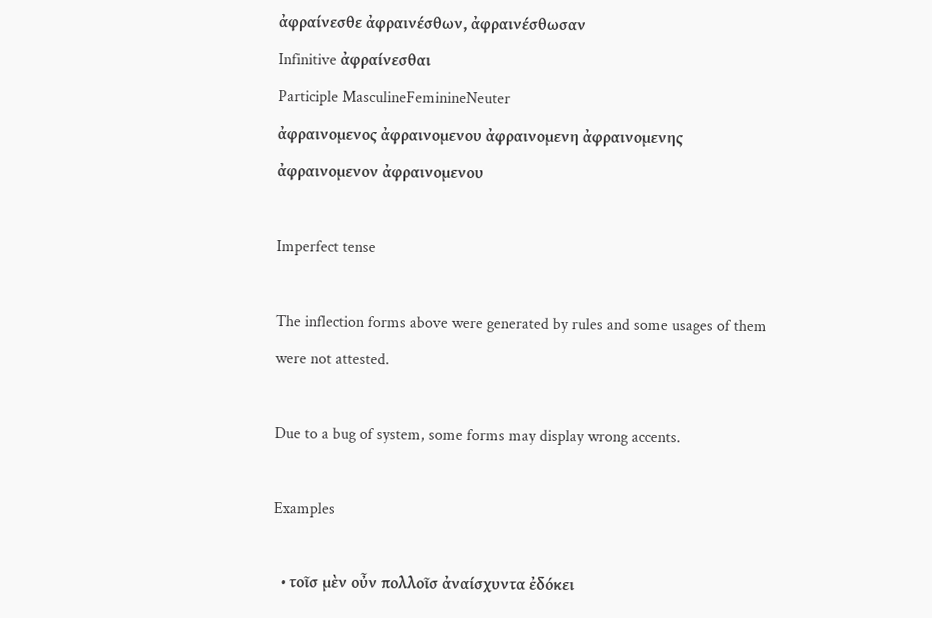ἀφραίνεσθε ἀφραινέσθων, ἀφραινέσθωσαν
Infinitive ἀφραίνεσθαι
Participle MasculineFeminineNeuter
ἀφραινομενος ἀφραινομενου ἀφραινομενη ἀφραινομενης ἀφραινομενον ἀφραινομενου

Imperfect tense

The inflection forms above were generated by rules and some usages of them were not attested.

Due to a bug of system, some forms may display wrong accents.

Examples

  • τοῖσ μὲν οὖν πολλοῖσ ἀναίσχυντα ἐδόκει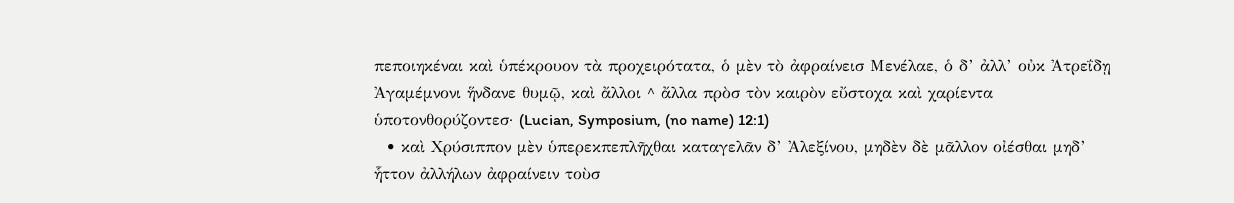πεποιηκέναι καὶ ὑπέκρουον τὰ προχειρότατα, ὁ μὲν τὸ ἀφραίνεισ Μενέλαε, ὁ δ’ ἀλλ’ οὐκ Ἀτρεΐδῃ Ἀγαμέμνονι ἥνδανε θυμῷ, καὶ ἄλλοι ^ ἄλλα πρὸσ τὸν καιρὸν εὔστοχα καὶ χαρίεντα ὑποτονθορύζοντεσ· (Lucian, Symposium, (no name) 12:1)
  • καὶ Χρύσιππον μὲν ὑπερεκπεπλῆχθαι καταγελᾶν δ’ Ἀλεξίνου, μηδὲν δὲ μᾶλλον οἰέσθαι μηδ’ ἧττον ἀλλήλων ἀφραίνειν τοὺσ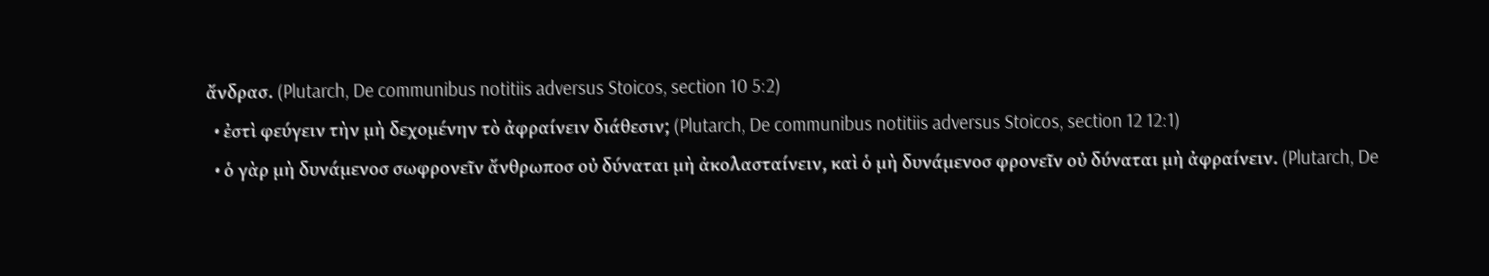ἄνδρασ. (Plutarch, De communibus notitiis adversus Stoicos, section 10 5:2)
  • ἐστὶ φεύγειν τὴν μὴ δεχομένην τὸ ἀφραίνειν διάθεσιν; (Plutarch, De communibus notitiis adversus Stoicos, section 12 12:1)
  • ὁ γὰρ μὴ δυνάμενοσ σωφρονεῖν ἄνθρωποσ οὐ δύναται μὴ ἀκολασταίνειν, καὶ ὁ μὴ δυνάμενοσ φρονεῖν οὐ δύναται μὴ ἀφραίνειν. (Plutarch, De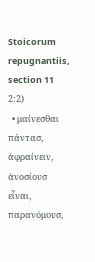Stoicorum repugnantiis, section 11 2:2)
  • μαίνεσθαι πάντασ, ἀφραίνειν, ἀνοσίουσ εἶναι, παρανόμουσ,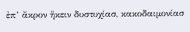ἐπ’ ἄκρον ἥκειν δυστυχίασ, κακοδαιμονίασ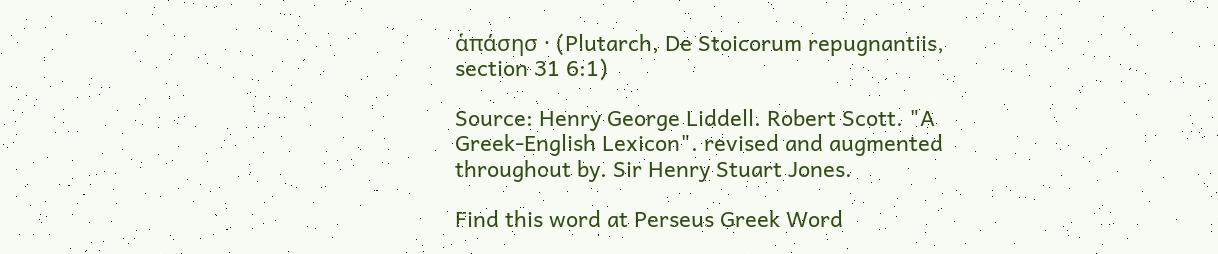ἁπάσησ · (Plutarch, De Stoicorum repugnantiis, section 31 6:1)

Source: Henry George Liddell. Robert Scott. "A Greek-English Lexicon". revised and augmented throughout by. Sir Henry Stuart Jones.

Find this word at Perseus Greek Word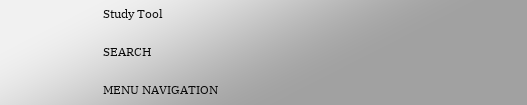Study Tool

SEARCH

MENU NAVIGATION